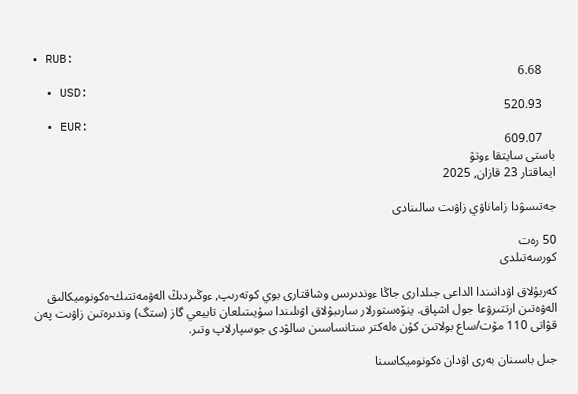• RUB:
    6.68
  • USD:
    520.93
  • EUR:
    609.07
باستى سايتقا ءوتۋ
ايماقتار 23 قازان, 2025

جەتىسۋدا زاماناۋي زاۋىت سالىنادى

50 رەت
كورسەتىلدى

كەربۇلاق اۋدانىندا الداعى جىلدارى جاڭا ءوندىرىس وشاقتارى بوي كوتەرىپ, ءوڭىردىڭ الەۋمەتتىك-ەكونوميكالىق الەۋەتىن ارتتىرۋعا جول اشپاق. ينۆەستورلار سارىبۇلاق اۋىلىندا سۇيىتىلعان تابيعي گاز (ستگ) وندىرەتىن زاۋىت پەن قۋاتى 110 مۆت/ساع بولاتىن كۇن ەلەكتر ستانساسىن سالۋدى جوسپارلاپ وتىر.

جىل باسىنان بەرى اۋدان ەكونوميكاسىنا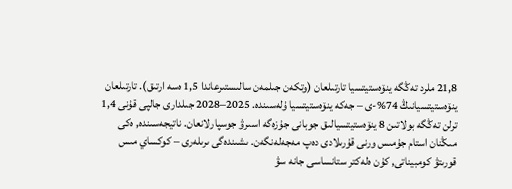21,8 ملرد تەڭگە ينۆەستيتسيا تارتىلعان (وتكەن جىلمەن سالىستىرعاندا 1,5 ەسە ارتىق). تارتىلعان ينۆەستيتسيانىڭ 74%-ى – جەكە ينۆەستيتسيا ۇلەسىندە. 2025–2028 جىلدارى جالپى قۇنى 1,4 ترلن تەڭگە بولاتىن 8 ينۆەستيتسيالىق جوبانى جۇزەگە اسىرۋ جوسپارلانعان. ناتيجەسىندە, ەكى مىڭنان استام جۇمىس ورنى قۇرىلادى دەپ مەجەلەنگەن. ىشىندەگى ىرىلەرى – كوكساي مىس قورىتۋ كومبيناتى, كۇن ەلەكتر ستانساسى جانە سۋ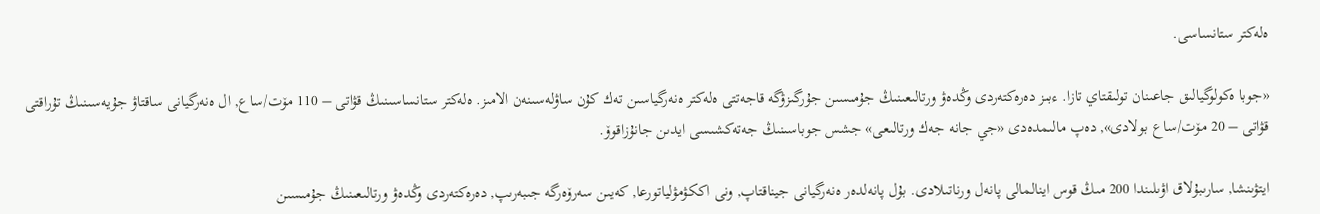ەلەكتر ستانساسى.

«جوبا ەكولوگيالىق جاعىنان تولىقتاي تازا. ءبىز دەرەكتەردى وڭدەۋ ورتالىعىنىڭ جۇمىسىن جۇرگىزۋگە قاجەتتى ەلەكتر ەنەرگياسىن تەك كۇن ساۋلەسىنەن الامىز. ەلەكتر ستانساسىنىڭ قۋاتى – 110 مۆت/ساع, ال ەنەرگيانى ساقتاۋ جۇيەسىنىڭ تۇراقتى قۋاتى – 20 مۆت/ساع بولادى», دەپ مالىمدەدى «جي جانە جەك ورتالىعى» جشس جوباسىنىڭ جەتەكشىسى ايدىن جانۇزاقوۆ.

ايتۋىنشا, سارىبۇلاق اۋىلىندا 200 مىڭ قوس اينالمالى پانەل ورناتىلادى. بۇل پانەلدەر ەنەرگيانى جيناقتاپ, ونى اككۋمۋلياتورعا, كەيىن سەرۆەرگە جىبەرىپ, دەرەكتەردى وڭدەۋ ورتالىعىنىڭ جۇمىسىن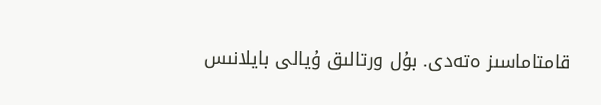قامتاماسىز ەتەدى. بۇل ورتالىق ۇيالى بايلانىس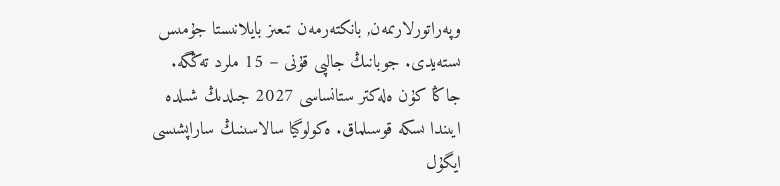وپەراتورلارىمەن, بانكتەرمەن تىعىز بايلانىستا جۇمىس ىستەيدى. جوبانىڭ جالپى قۇنى – 15 ملرد تەڭگە. جاڭا كۇن ەلەكتر ستانساسى 2027 جىلدىڭ شىلدە ايىندا ىسكە قوسىلماق. ەكولوگيا سالاسىنىڭ ساراپشىسى ايگۇل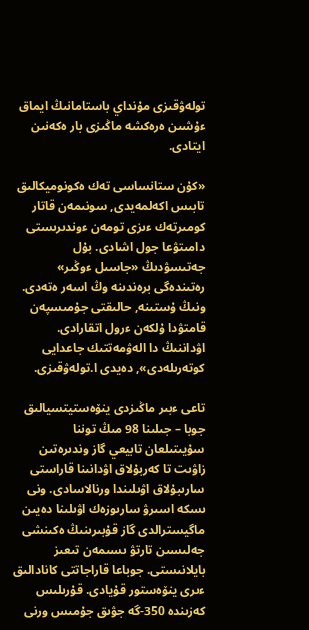تولەۋقىزى مۇنداي باستامانىڭ ايماق ءۇشىن ەرەكشە ماڭىزى بار ەكەنىن ايتادى.

«كۇن ستانساسى تەك ەكونوميكالىق تابىس اكەلمەيدى, سونىمەن قاتار كومىرتەك ءىزى تومەن ءوندىرىستى دامىتۋعا جول اشادى. بۇل جەتىسۋدىڭ «جاسىل ءوڭىر» رەتىندەگى برەندىنە وڭ اسەر ەتەدى. ونىڭ ۇستىنە, حالىقتى جۇمىسپەن قامتۋدا ۇلكەن ءرول اتقارادى. اۋداننىڭ دا الەۋمەتتىك جاعدايى كوتەرىلەدى», دەيدى ا.تولەۋقىزى.

تاعى ءبىر ماڭىزدى ينۆەستيتسيالىق جوبا – جىلىنا 98 مىڭ توننا سۇيىتىلعان تابيعي گاز وندىرەتىن زاۋىت تا كەربۇلاق اۋدانىنا قاراستى سارىبۇلاق اۋىلىندا ورنالاسادى. ونى ىسكە اسىرۋ سارىوزەك اۋىلىنا دەيىن ماگيسترالدى گاز قۇبىرىنىڭ ەكىنشى جەلىسىن تارتۋ ىسىمەن تىعىز بايلانىستى. جوباعا قاراجاتتى كانادالىق ءىرى ينۆەستور قۇيادى. قۇرىلىس كەزىندە 350-گە جۋىق جۇمىس ورنى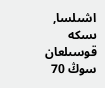اشىلسا, ىسكە قوسىلعان سوڭ 70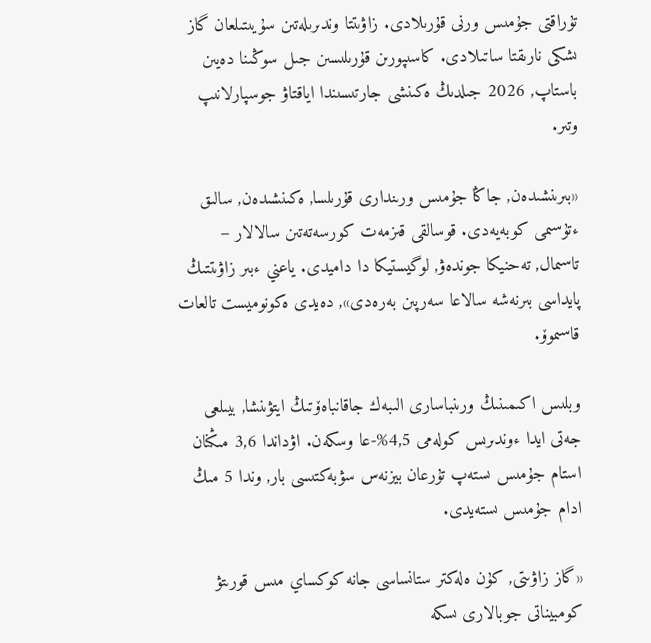تۇراقتى جۇمىس ورنى قۇرىلادى. زاۋىتتا وندىرىلەتىن سۇيىتىلعان گاز ىشكى نارىقتا ساتىلادى. كاسىپورىن قۇرىلىسىن جىل سوڭىنا دەيىن باستاپ, 2026 جىلدىڭ ەكىنشى جارتىسىندا اياقتاۋ جوسپارلانىپ وتىر.

«بىرىنشىدەن, جاڭا جۇمىس ورىندارى قۇرىلسا, ەكىنشىدەن, سالىق ءتۇسىمى كوبەيەدى. قوسالقى قىزمەت كورسەتەتىن سالالار – تاسىمال, تەحنيكا جوندەۋ, لوگيستيكا دا داميدى. ياعني ءبىر زاۋىتتىڭ پايداسى بىرنەشە سالاعا سەرپىن بەرەدى», دەيدى ەكونوميست تالعات قاسىموۆ.

وبلىس اكىمىنىڭ ورىنباسارى الىبەك جاقانباەۆتىڭ ايتۋىنشا, بيىلعى جەتى ايدا ءوندىرىس كولەمى 4,5%-عا وسكەن. اۋداندا 3,6 مىڭنان استام جۇمىس ىستەپ تۇرعان بيزنەس سۋبەكتىسى بار, وندا 5 مىڭ ادام جۇمىس ىستەيدى.

«گاز زاۋىتى, كۇن ەلەكتر ستانساسى جانە كوكساي مىس قورىتۋ كومبيناتى جوبالارى ىسكە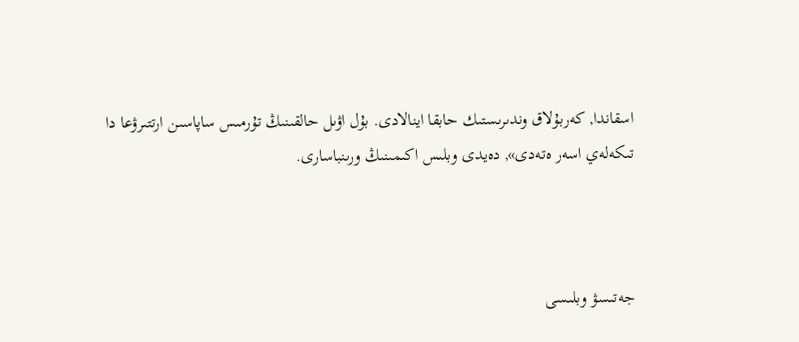اسقاندا, كەربۇلاق وندىرىستىك حابقا اينالادى. بۇل اۋىل حالقىنىڭ تۇرمىس ساپاسىن ارتتىرۋعا دا تىكەلەي اسەر ەتەدى», دەيدى وبلىس اكىمىنىڭ ورىنباسارى.



جەتىسۋ وبلىسى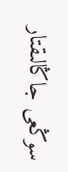سوڭعى جاڭالىقتار